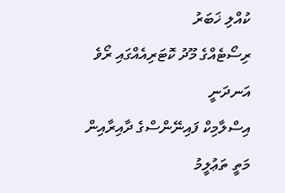ކުއްލި ޚަބަރު
ރިސޯޓެއްގެ މޫދު ކޮޓަރިއެއްގައި ރޯވެ އަނދަނީ
އިސްލާމިކް ފައިނޭންސްގެ ދާއިރާއިން މަތީ ތަޢުލީމު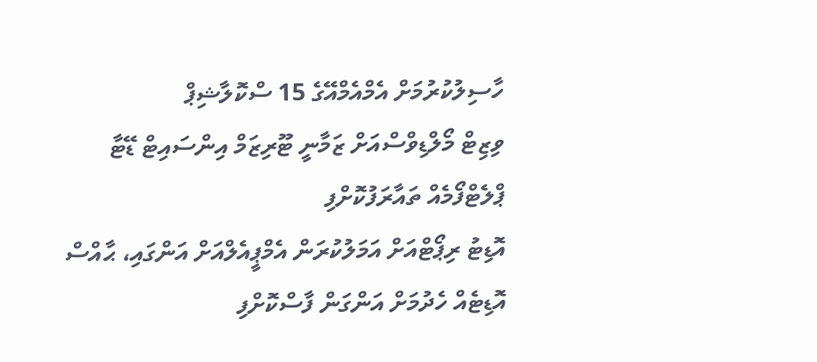ހާސިލުކުރުމަށް އެމްއެމްއޭގެ 15 ސްކޮލާޝިޕް
ވިޒިޓް މޯލްޑިވްސްއަށް ޒަމާނީ ޓޫރިޒަމް އިންސައިޓް ޑޭޓާ ޕްލެޓްފޯމެއް ތައާރަފުކޮށްފި
އޮޑިޓު ރިޕޯޓްއަށް އަމަލުކުރަން އެމްޕީއެލްއަށް އަންގައި، ޙާއްސް އޮޑިޓެއް ހެދުމަށް އަންގަން ފާސްކޮށްފި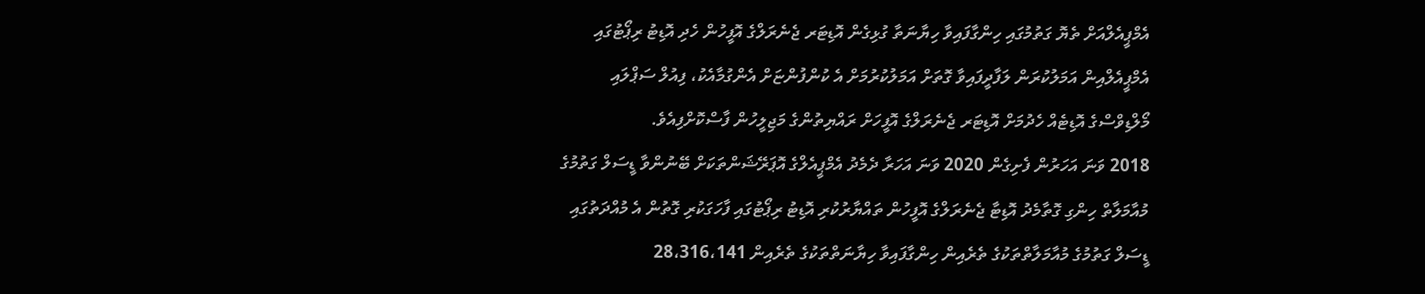އެމްޕީއެލްއަށް ތެޔޮ ގަތުމުގައި ހިންގާފައިވާ ހިޔާނަތާ ގުޅިގެން އޮޑިޓަރ ޖެނެރަލްގެ އޮފީހުން ހެދި އޮޑިޓު ރިޕޯޓުގައި އެމްޕީއެލްއިން އަމަލުކުރަން ލަފާދީފައިވާ ގޮތަށް އަމަލުކުރުމަށް އެ ކުންފުންޏަށް އެންގުމާއެކު، ފިއުލް ސަޕްލައި މޯލްޑިވްސްގެ އޮޑިޓެއް ހެދުމަށް އޮޑިޓަރ ޖެނެރަލްގެ އޮފީހަށް ރައްޔިތުންގެ މަޖިލީހުން ފާސްކޮށްފިއެވެ.
2018 ވަނަ އަހަރުން ފެށިގެން 2020 ވަނަ އަހަރާ ދެމެދު އެމްޕީއެލްގެ އޮޕަރޭޝަންތަކަށް ބޭނުންވާ ޑީސަލް ގަތުމުގެ މުއާމަލާތް ހިންގި ގޮތާމެދު އޮޑިޓާ ޖެނެރަލްގެ އޮފީހުން ތައްޔާރުކުރި އޮޑިޓު ރިޕޯޓުގައި ފާހަގަކުރި ގޮތުން އެ މުއްދަތުގައި ޑީސަލް ގަތުމުގެ މުއާމަލާތްތަކުގެ ތެރެއިން ހިންގާފައިވާ ހިޔާނަތްތަކުގެ ތެރެއިން 28،316،141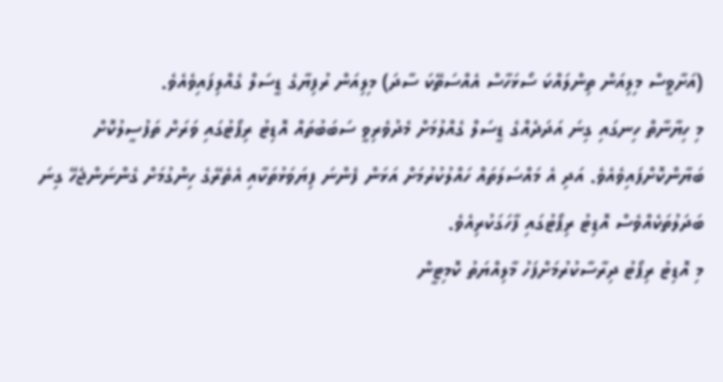(އަށާވީސް މިލިއަން ތިންލައްކަ ސޯޅަހާސް އެއްސަތޭކަ ސާދަ) މިލިއަން ރުފިޔާގެ ޑީސަލް ގެއްލިފައިވެއެވެ.
މި ހިޔާނާތް ހިނގައި ގިނަ އަދަދެއްގެ ޑީސަލް ގެއްލުމަށް މެދުވެރިވީ ސަބަބުތައް އޮޑިޓު ރިޕޯޓުގައި ވަރަށް ތަފުސީލުކޮށް ބަޔާންކޮށްފައިވެއެވެ. އަދި އެ މައްސަލަތައް ހައްލުކުރުމަށް އަޅަން ފެންނަ ފިޔަވަޅުތަކާއި އެތެރޭގެ ހިންގުމަށް ގެންނަންޖެހޭ ގިނަ ބަދަލުތަކެއްވެސް އޮޑިޓު ރިޕޯޓުގައި ފާހަގަކުރިއެވެ.
މި އޮޑިޓު ރިޕޯޓު ދިރާސާކުރުމަށްފަހު މާލިއްޔަތު ކޮމިޓީން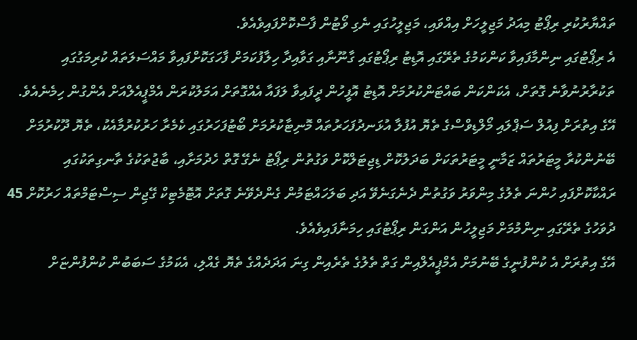ތައްޔާރުކުރި ރިޕޯޓު މިއަދު މަޖިލީހަށް އިއްވައި، މަޖިލީހުގައި ނެގި ވޯޓުން ފާސްކޮށްފައިވެއެވެ.
އެ ރިޕޯޓުގައި ނިންމާފައިވާ ކަންކަމުގެ ތެރޭގައި އޮޑިޓު ރިޕޯޓުގައި ގާނޫނާއި ގަވާއިދާ ހިލާފުކަމަށް ފާހަގަކޮށްފައިވާ މައްސަލަތައް ކުރިމަގުގައި ތަކުރާރުނުވާނެ ގޮތަށް، އެކަންކަން ބައްޓަންކުރުމަށް އޮޑިޓު އޮފީހުން ދީފައިވާ ލަފައާ އެއްގޮތަށް އަމަލުކުރަން އެމްޕީއެލްއަށް އެންގުން ހިމެނެއެވެ.
އޭގެ އިތުރަށް ފިއުލް ސަޕްލައި މޯލްޑިވްސްގެ ތެޔޮ އުފުލާ އުޅަނދުފަހަރުތައް މޮނިޓާކުރުމަށް ބޯޓުފަހަރުގައި ކެމެރާ ހަރުކުރުމާއެކު، ތެޔޮ ދޫކުރުމަށް ބޭނުންކުރާ މީޓަރުތައް ޒަމާނީ މީޓަރުތަކަށް ބަދަލުކޮށް ޑިޖިޓަލްކޮށް ވަގުތުން ރިޕޯޓު ނެގޭ ގޮތް ހެދުމަށާއި، ބާޖުތަކުގެ ތާނގިތަކުގައި ރައްކާކޮށްފައި ހުންނަ ތެލުގެ މިންވަރު ވަގުތުން ދެނެގަނެވޭ އަދި ބަލަހައްޓަމުން ގެންދެވޭނެ ގޮތަށް އޮޓޮމެޓިކް ގޭޖިން ސިސްޓަމްތައް ހަރުކޮށް 45 ދުވަހުގެ ތެރޭގައި ނިންމުމަށް މަޖިލީހުން އަންގަން ރިޕޯޓުގައި ހިމަނާފައިވެއެވެ.
އޭގެ އިތުރަށް އެ ކުންފުނީގެ ބޭނުމަށް އެމްޕީއެލްއިން ގަތް ތެލުގެ ތެރެއިން ގިނަ އަދަދެއްގެ ތެޔޮ ގެއްލި، އެކަމުގެ ސަބަބުން ކުންފުންޏަށް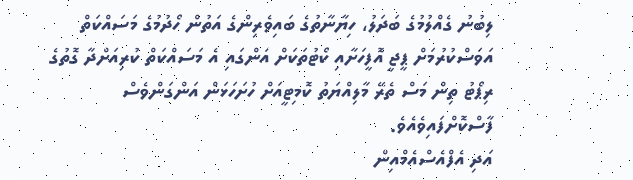ލިބުނު ގެއްލުމުގެ ބަދަލު، ހިޔާނާތުގެ ބައިވެރިންގެ އަތުން ހޯދުމުގެ މަސައްކަތް އަވަސްކުރުމަށް ޕީޖީ އޮފީހަށާއި ކޯޓުތަކަށް އަންގައި އެ މަސައްކަތް ކުރިއަށްދާ ގޮތުގެ ރިޕޯޓު ތިން މަސް ތެރޭ މާލިއްޔަތު ކޮމިޓީއަށް ހުށަހަޅަން އަންގަންވެސް ފާސްކޮށްފައިވެއެވެ.
އަދި އެފްއެސްއެމްއިން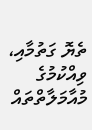ތެޔޮ ގަތުމާއި، ވިއްކުމުގެ މުއާމަލާތްތައް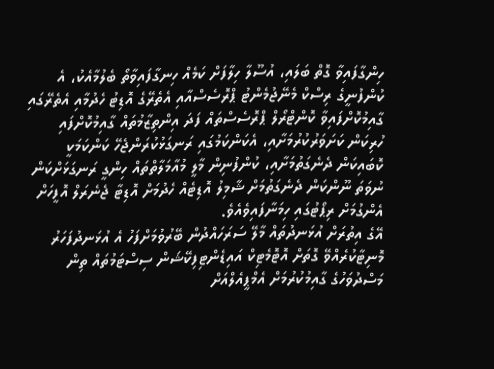ހިންގާފައިވާ ގޮތް ބަލައި، އުސޫލާ ހިލާފަށް ކަމެއް ހިނގާފައިވާތޯ ބެލުމާއެކު، އެ ކުންފުނީގެ ރިސްކް މެނޭޖުމެންޓު ޕްރޮސެސްއާއި އެތެރޭގެ އޮޑިޓު ހެދުމާއި އެތެރޭގައި ގާއިމުކޮށްފައިވާ ކޮންޓްރޯލް ޕްރޮސެސްތައް ފަދަ އިންތިޒާމުތައް ގާއިމުކޮށްފައި ހުރިކަން ކަށަވަރުކުރުމަށާއި، އެކަންކަމުގައި ރަނގަޅުކުރަންޖެހޭ ކަންކަމަކީ ކޮބައިކަން ދެނެގަތުމަށާއި، ކުންފުނިން މާލީ މުއާމަލާތްތައް ހިންގީ ރަނގަޅަށްކަން ނުވަތަ ނޫންކަން ދެނެގަތުމަށް ޝާމިލު އޮޑިޓެއް ހެދުމަށް އޮޑިޓާ ޖެނެރަލް އޮފީހަށް އެންގުމަށް ރިޕޯޓުގައި ހިމަނާފައިވެއެވެ.
އޭގެ އިތުރަށް އުޅަނދުތައް މާލޭ ސަރަހައްދުން ބޭރުވުމަށްފަހު އެ އުޅަނދުފަހަރު މޮނިޓާކުރެއްވޭ ގޮތަށް އޮޓޮމެޓިކް އައިޑެންޓިފިކޭޝަން ސިސްޓަމުތައް ތިން މަސްދުވަހުގެ ގާއިމުކުރުމަށް އެމްޕީއެލްއަށް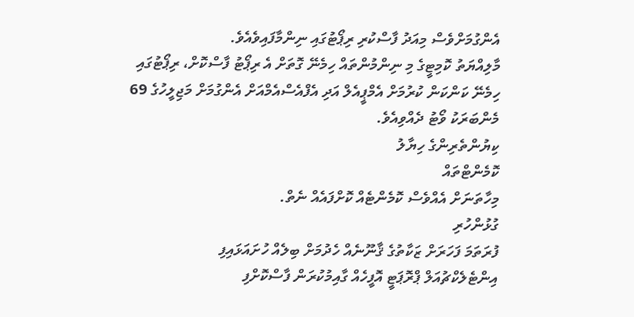އެންގުމަށްވެސް މިއަދު ފާސްކުރި ރިޕޯޓުގައި ނިންމާފައިވެއެވެ.
މާލިއްޔަތު ކޮމިޓީގެ މި ނިންމުންތައް ހިމެނޭ ގޮތަށް އެ ރިޕޯޓު ފާސްކޮށް، ރިޕޯޓުގައި ހިމެނޭ ކަންކަން ކުރުމަށް އެމްޕީއެލް އަދި އެފްއެސްއެމްއަށް އެންގުމަށް މަޖިލީހުގެ 69 މެންބަރަކު ވޯޓު ދެއްވިއެވެ.
ކިޔުންތެރިންގެ ހިޔާލު
ކޮމެންޓްތައް
މިހާތަނަށް އެއްވެސް ކޮމެންޓެއް ކޮށްފައެއް ނެތް.
ގުޅުންހުރި
ފުރަތަމަ ފަހަރަށް ޒަކާތުގެ ޤާނޫނެއް ހެދުމަށް ބިލެއް ހުށައަޅައިފި
އިންޓެލެކްޗުއަލް ޕްރޮޕަޓީ އޮފީހެއް ގާއިމުކުރަން ފާސްކޮށްފި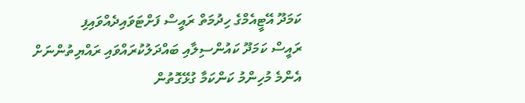ކަމަދޫ އޭޓީއެމްގެ ހިދުމަތް ރައީސް ފަށްޓަވައިދެއްވައިފި
ރައީސް ކަމަދޫ ކައުންސިލާއި ބައްދަލުކުރައްވައި ރައްޔިތުންނަށް އެންމެ މުހިންމު ކަންކަމާ ގުޅޭގޮތުން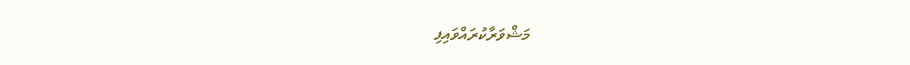މަޝްވަރާކުރައްވައިފި